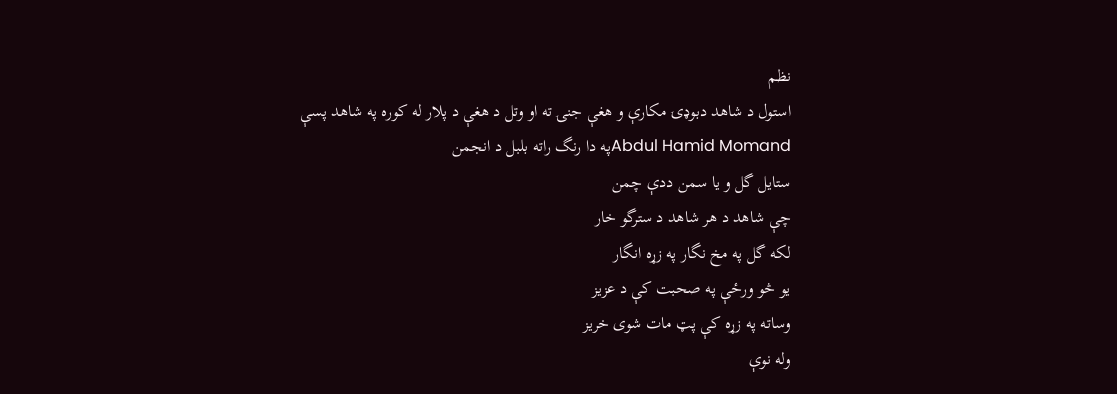نظم
استول د شاهد دبوډۍ مکارې و هغې جنۍ ته او وتل د هغې د پلار له کوره په شاهد پسې
Abdul Hamid Momandپه دا رنگ راته بلبل د انجمن
ستايل گل و يا سمن ددې چمن
چې شاهد د هر شاهد د سترگو خار
لکه گل په مخ نگار په زړه انگار
يو څو ورځې په صحبت کې د عزيز
وساته په زړه کې پټ مات شوی خريز
وله نوې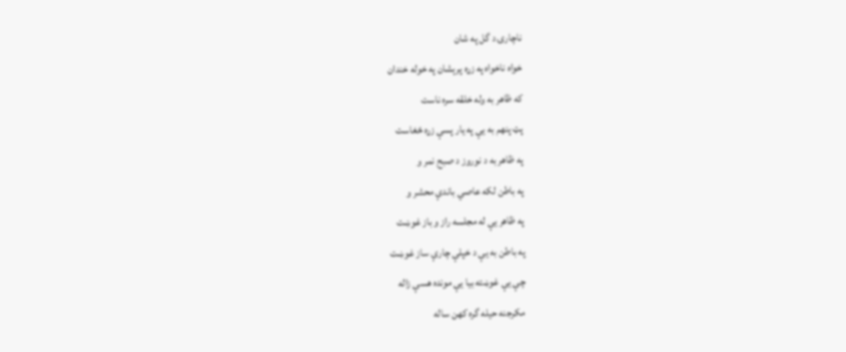ناچارۍ د گل په شان
خواه ناخواه په زړه پرېشان په خوله خندان
که ظاهر به وله خلقه سره ناست
پټ پنهم به يې په يار پسې زړه ځغاست
په ظاهر به د نوروز د صبح نمر و
په باطن لکه عاصي باندې محشر و
په ظاهر يې له مجلسه راز و باز غوښت
په باطن به يې د خپلې چارې ساز غوښت
چې يې غوښته بيا يې مونده هسې زاله
مکرجنه حيله گره کهن ساله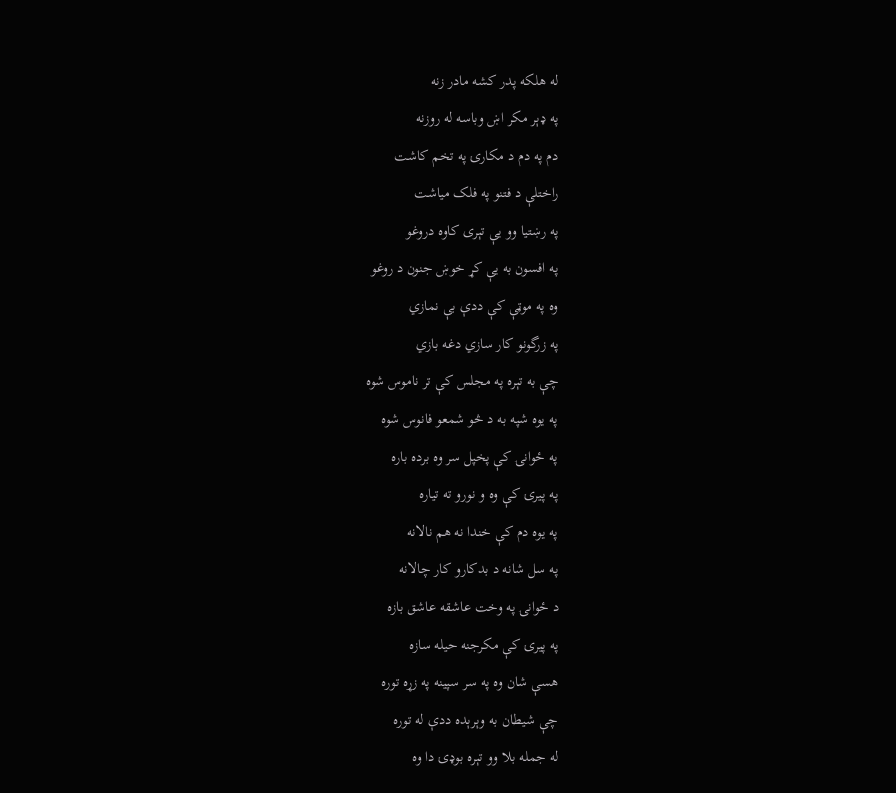له هلکه پدر کشه مادر زنه
په ډېر مکر اښ وباسه له روزنه
دم په دم د مکارۍ په تخم کاشت
راختلې د فتنو په فلک مياشت
په رښتيا وو يې تېری کاوه دروغو
په افسون به يې کړ خوښ جنون د روغو
وه په موټې کې ددې بې نمازي
په زرگونو کار سازي دغه بازي
چې به تېره په مجلس کې تر ناموس شوه
په يوه شپه به د څو شمعو فانوس شوه
په ځوانۍ کې پخپل سر وه برده باره
په پيرۍ کې وه و نورو ته تياره
په يوه دم کې خندا نه هم نالانه
په سل شانه د بدکارو کار چالانه
د ځوانۍ په وخت عاشقه عاشق بازه
په پيرۍ کې مکرجنه حيله سازه
هسې شان وه په سر سپينه په زړه توره
چې شيطان به وېرېده ددې له توره
له جمله بلا وو تېره بوډۍ دا وه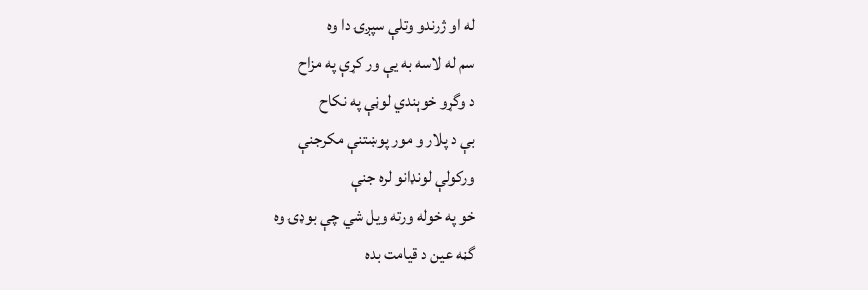له او ژرندو وتلې سپږۍ دا وه
سم له لاسه به يې ور کړې په مزاح
د وگړو خوېندي لوڼې په نکاح
بې د پلار و مور پوښتنې مکرجنې
ورکولې لونډانو لره جنې
خو په خوله ورته ويل شي چې بوډۍ وه
گڼه عين د قيامت بده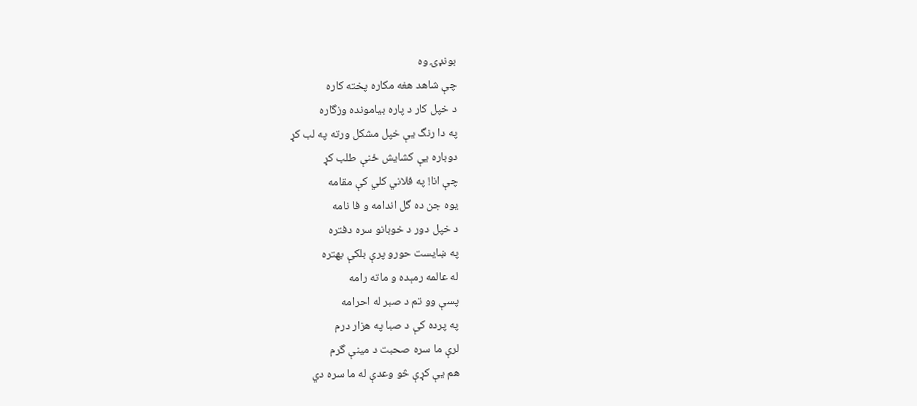بونډۍ وه
چې شاهد هغه مکاره پخته کاره
د خپل کار د پاره بيامونده وزگاره
په دا رنگ يې خپل مشکل ورته په لب کړ
دوباره يې کشايش ځنې طلب کړ
چې انا! په فلاني کلي کې مقامه
يوه جن ده گل اندامه و فا نامه
د خپل دور د خوبانو سره دفتره
په ښايست حورو پرې بلکې بهتره
له عالمه رمېده و ماته رامه
پسې وو تم د صبر له احرامه
په پرده کې د صبا په هزار درم
لرې ما سره صحبت د مينې گرم
هم يې کړې څو وعدې له ما سره دي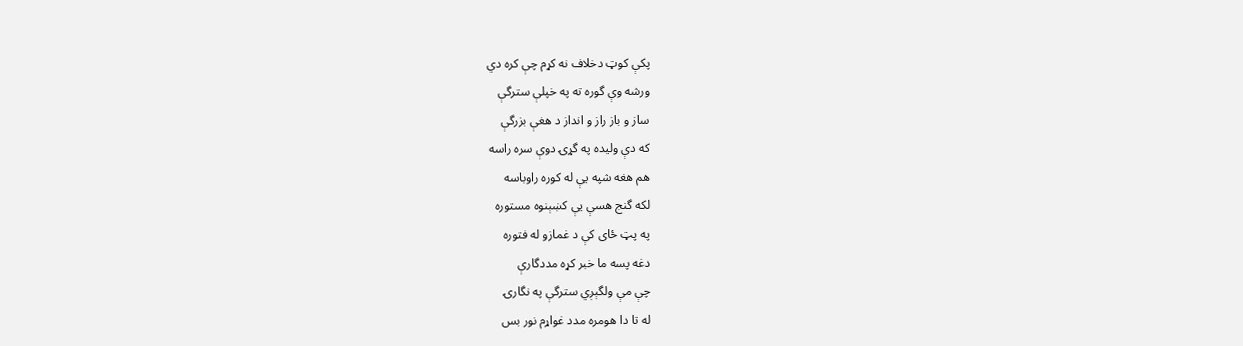پکې کوټ دخلاف نه کړم چې کره دي
ورشه وې گوره ته په خپلې سترگې
ساز و باز راز و انداز د هغې بزرگې
که دې وليده په گړۍ دوې سره راسه
هم هغه شپه يې له کوره راوباسه
لکه گنج هسې يې کښېنوه مستوره
په پټ ځای کې د غمازو له فتوره
دغه پسه ما خبر کړه مددگارې
چې مې ولگېږي سترگې په نگارۍ
له تا دا هومره مدد غواړم نور بس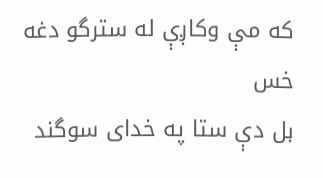که مې وکاږې له سترگو دغه خس
بل دې ستا په خدای سوگند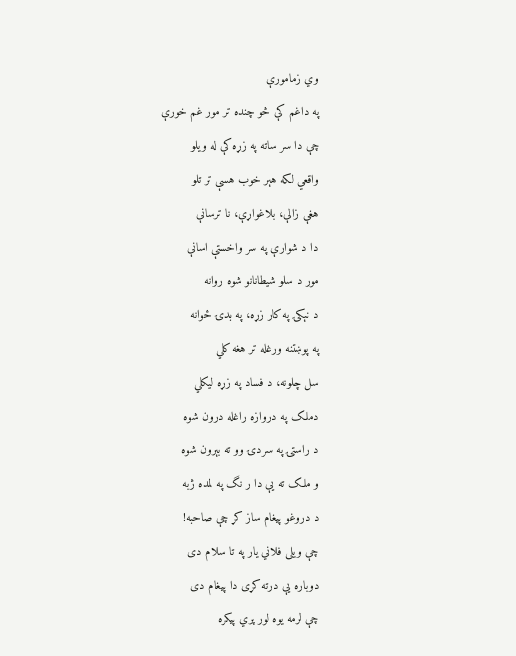وي زمامورې
په داغم کې څو چنده تر مور غم خورې
چې دا سر ساته په زړه کې له ويلو
واقعي لکه هېر خوب هسې تر تلو
هغې زالې، بلاغواړې، نا ترسانې
دا د شوارې په سر واخستې اسانې
مور د سلو شيطانانو شوه روانه
د نېکۍ په کار زړه، په بدۍ ځوانه
په پوښتنه ورغله تر هغه کلي
سل چلونه، د فساد په زړه ليکلي
دملک په دروازه راغله درون شوه
د راستۍ په سردۍ وو ته بېرون شوه
و ملک ته يې دا ر نگ په لمده ژبه
د دروغو پيغام ساز کړ چې صاحبه!
چې ويلی فلاني يار په تا سلام دی
دوباره يې درته کړی دا پيغام دی
چې لرمه يوه لور پري پيکره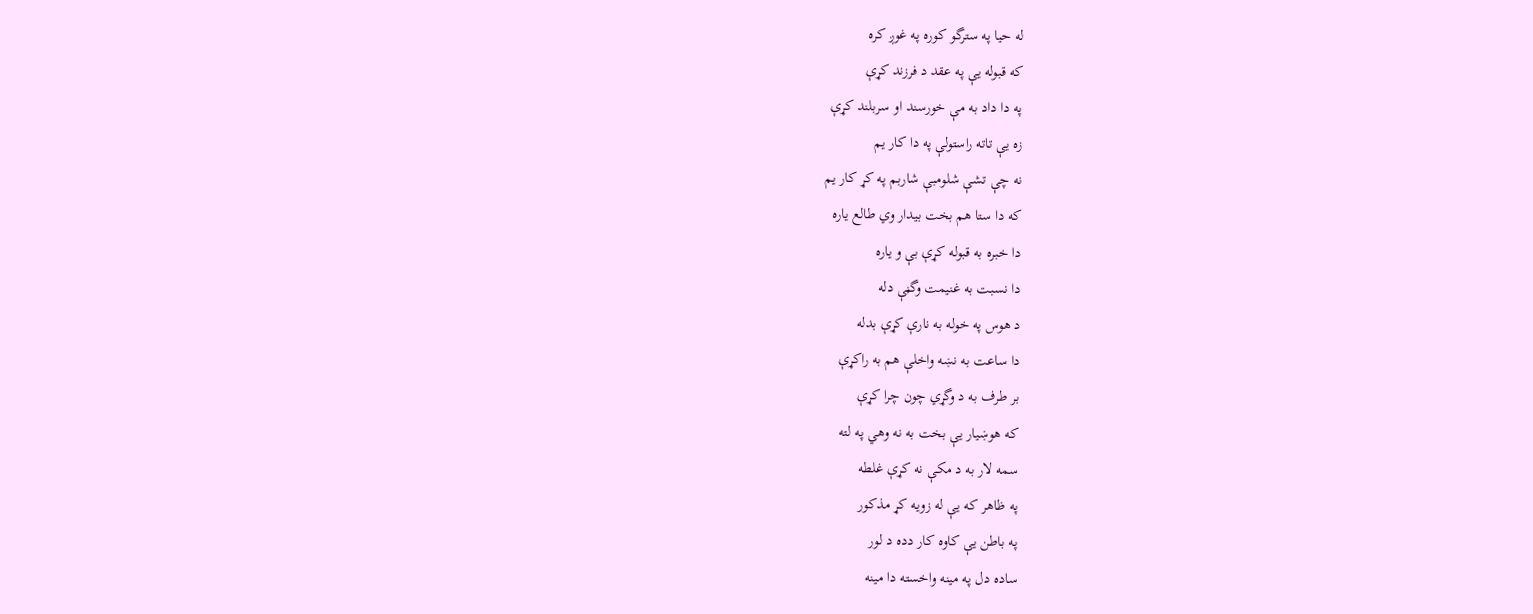له حيا په سترگو کوره په غوږ کره
که قبوله يې په عقد د فرزند کړې
په دا داد به مې خورسند او سربلند کړې
زه يې تاته راستولې په دا کار يم
نه چې تشې شلومبې شاربم په کړ کار يم
که دا ستا هم بخت بيدار وي طالع ياره
دا خبره به قبوله کړې بې و ياره
دا نسبت به غنيمت وگڼې دله
د هوس په خوله به نارې کړې بدله
دا ساعت به نښه واخلې هم به راکړې
بر طرف به د وگړي چون چرا کړې
که هوښيار يې بخت به نه وهي په لته
سمه لار به د مکې نه کړې غلطه
په ظاهر که يې له زويه کړ مذکور
په باطن يې کاوه کار دده د لور
ساده دل په مينه واخسته دا مينه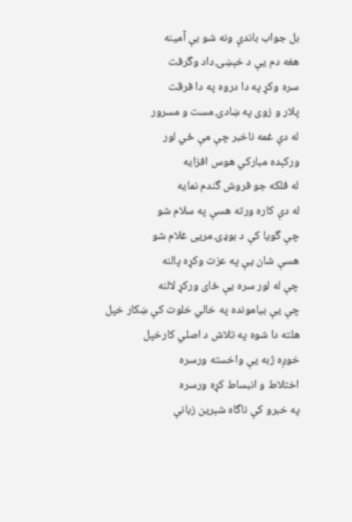بل جواب باندې ونه شو بې آمينه
هغه دم يې د خېښۍ داد وگرفت
سره وکړ په دا دروه په دا فرقت
پلار و زوی په ښادۍ مست و مسرور
له دې غمه ناخبر چې مې ځي لور
ورکېده مبارکي هوس افزايه
له فلکه جو فروش گندم نمايه
له دې کاره ورته هسې په سلام شو
چې گويا کې د بوډۍ مريی غلام شو
هسې شان يې په عزت وکړه پالنه
چې له لور سره يې ځای ورکړ لالنه
چې يې بيامونده په خالي خلوت کې ښکار خپل
هلته دا شوه په تلاش د اصلي کارخپل
خوږه ژبه يې واخسته ورسره
اختلاط و انبساط کړه ورسره
په خبرو کې ناگاه شېرين زبانې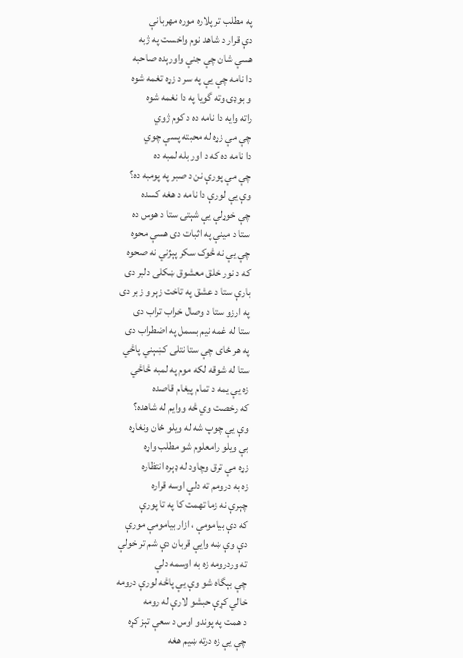په مطلب تر پلاره موره مهربانې
دې قرار د شاهد نوم واخست په ژبه
هسې شان چې جنې واورېده صاحبه
دا نامه چې يې په سر د زړه تغمه شوه
و بوډۍ وته گويا په دا نغمه شوه
راته وايه دا نامه ده د کوم ژوي
چې مې زړه له محبته پسې چوي
دا نامه ده که د اور بله لمبه ده
چې مې پورې نن د صبر په پومبه ده؟
وې يې لورې دا نامه د هغه کسده
چې خوړلې يې شېتۍ ستا د هوس ده
ستا د مينې په اثبات دی هسې محوه
چې يې نه څوک سکر پېژني نه صحوه
که د نور خلق معشوق ښکلی دلبر دی
بارې ستا د عشق په تاخت زېر و زبر دی
په ارزو ستا د وصال خراب تراب دی
ستا له غمه نيم بسمل په اضطراب دی
په هر ځای چې ستا نتلی کښېني پاڅي
ستا له شوقه لکه موم په لمبه څاڅي
زه يې يمه د تمام پيغام قاصده
که رخصت وي څه ووايم له شاهده؟
وې يې چوپ شه له ويلو ځان ونغاړه
بې ويلو رامعلوم شو مطلب واړه
زړه مې ترق وچاود له ډېره انتظاره
زه به درومم ته دلې اوسه قراره
چېرې نه زما تهمت کا په تا پورې
که دې بيامومې ، ازار بيامومې مورې
دې وې ښه وايې قربان دې شم تر خولې
ته وردرومه زه به اوسمه دلې
چې بېگاه شو وې يې پاڅه لورې درومه
خالي کړې حبشو لارې له رومه
د همت په پوندو اوس د سعې تېز کړه
چې يې زه درته ښيم هغه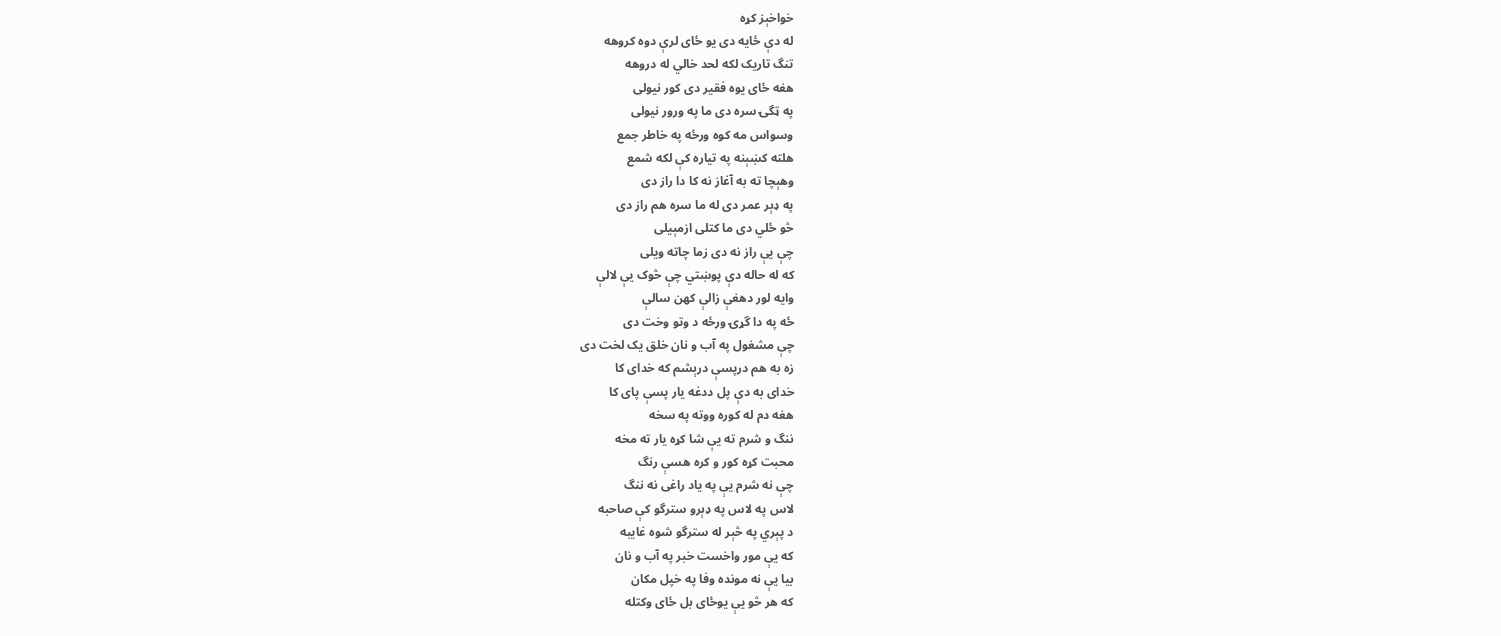خواخېز کړه
له دې ځايه دی يو ځای لرې دوه کروهه
تنگ تاريک لکه لحد خالي له دروهه
هغه ځای يوه فقير دی کور نيولی
په ټگۍ سره دی ما په ورور نيولی
وسواس مه کوه ورځه په خاطر جمع
هلته کښېنه په تياره کې لکه شمع
وهېچا ته به آغاز نه کا دا راز دی
په ډېر عمر دی له ما سره هم راز دی
څو ځلي دی ما کتلی ازمېيلی
چې يې راز نه دی زما چاته ويلی
که له حاله دې پوښتي چې څوک يې لالې
وايه لور دهغې زالې کهن سالې
ځه په دا گړۍ ورځه د وتو وخت دی
چې مشغول په آب و نان خلق يک لخت دی
زه به هم درپسې درېشم که خدای کا
خدای به دې پل ددغه يار پسې پای کا
هغه دم له کوره ووته په سخه
ننگ و شرم ته يې شا کړه يار ته مخه
محبت کړه کور و کره هسې رنگ
چې نه شرم يې په ياد راغی نه ننگ
لاس په لاس په ډېرو سترگو کې صاحبه
د پېري په څېر له سترگو شوه غايبه
که يې مور واخست خبر په آب و نان
بيا يې نه مونده وفا په خپل مکان
که هر څو يې يوځای بل ځای وکتله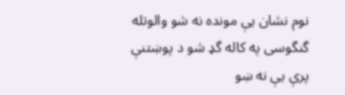نوم نشان يې مونده نه شو والوتله
گنگوسی په کاله گډ شو د پوښتنې
پرې يې نه ښو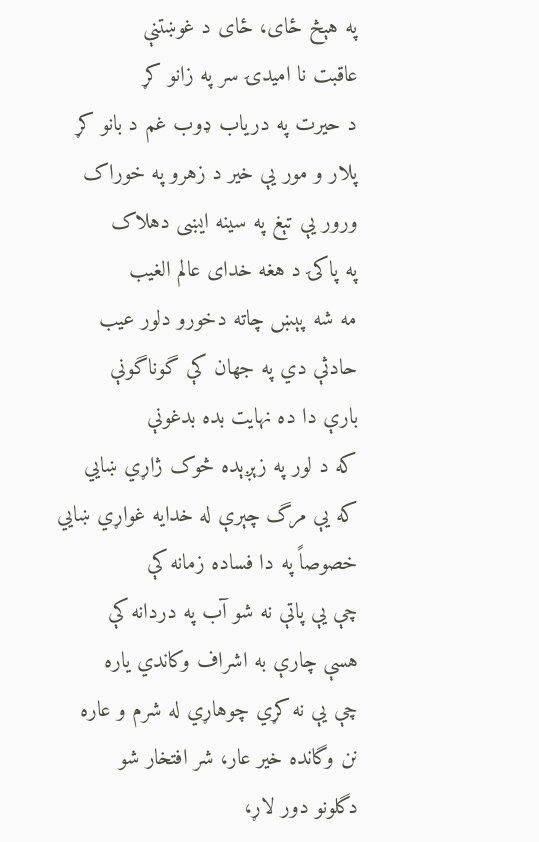په هېڅ ځای، ځای د غوښتنې
عاقبت نا اميدۍ سر په زانو کړ
د حيرت په درياب ډوب غم د بانو کړ
پلار و مور يې خير د زهرو په خوراک
ورور يې تېغ په سينه ايښی دهلاک
په پاکۍ د هغه خدای عالم الغيب
مه شه پېښ چاته دخورو دلور عيب
حادثې دي په جهان کې گوناگونې
بارې دا ده نهايت بده بدغونې
که د لور په زېږېده څوک ژاړي ښايي
که يې مرگ چېرې له خدايه غواړي ښايي
خصوصاً په دا فساده زمانه کې
چې يې پاتې نه شو آب په دردانه کې
هسې چارې به اشراف وکاندي ياره
چې يې نه کړي چوهاړي له شرم و عاره
نن وگانده خير عار، شر افتخار شو
دگلونو دور لاړ،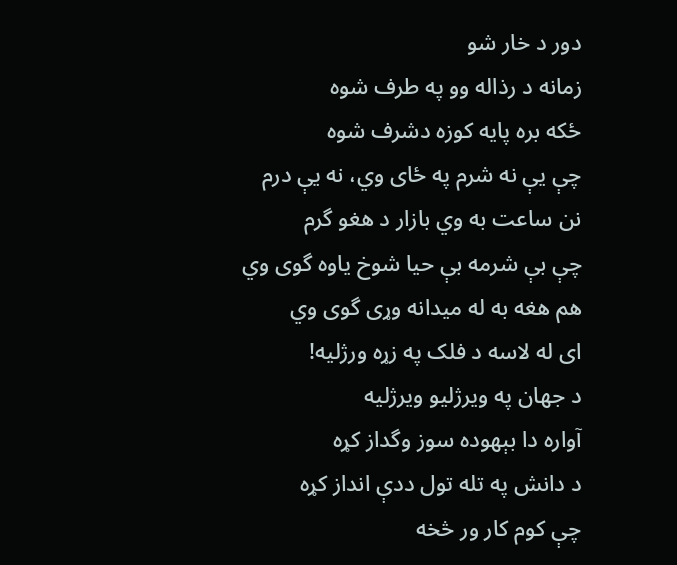دور د خار شو
زمانه د رذاله وو په طرف شوه
ځکه بره پايه کوزه دشرف شوه
چې يې نه شرم په ځای وي، نه يې درم
نن ساعت به وي بازار د هغو گرم
چې بې شرمه بې حيا شوخ ياوه گوی وي
هم هغه به له ميدانه وړی گوی وي
ای له لاسه د فلک په زړه ورژليه!
د جهان په ويرژليو ويرژليه
آواره دا بېهوده سوز وگداز کړه
د دانش په تله تول ددې انداز کړه
چې کوم کار ور څخه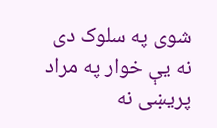شوی په سلوک دی
نه يې خوار په مراد پريښی نه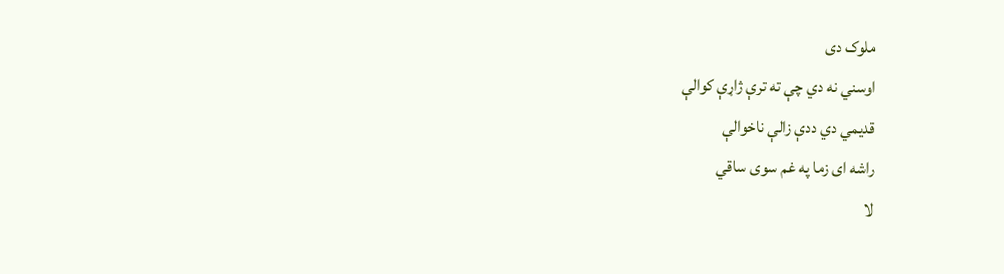ملوک دی
اوسني نه دي چې ته ترې ژاړې کوالې
قديمي دي ددې زالې ناخوالې
راشه ای زما په غم سوی ساقي
لا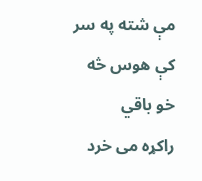مې شته په سر کې هوس څه خو باقي
راکړه می خرد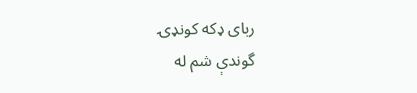ربای ډکه کونډۍ
گوندې شم له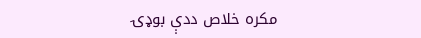مکره خلاص ددې بوډۍ